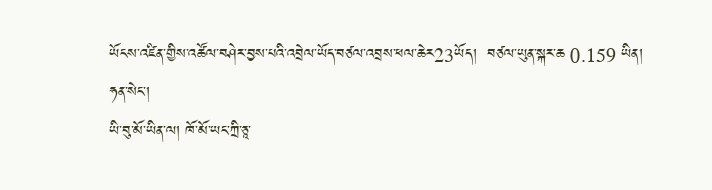ཡོངས་འཛིན་གྱིས་འཚོལ་བཤེར་བྱས་པའི་འབྲེལ་ཡོད་བཙལ་འབྲས་ཕལ་ཆེར23ཡོད།  བཙལ་ཡུན་སྐར་ཆ 0.159 ཡིན།
ཧན་སེང་།
ཡི་བུ་མོ་ཡིན་ལ། ཁོ་མོ་ཡང་ཀྲི་ཅཱ་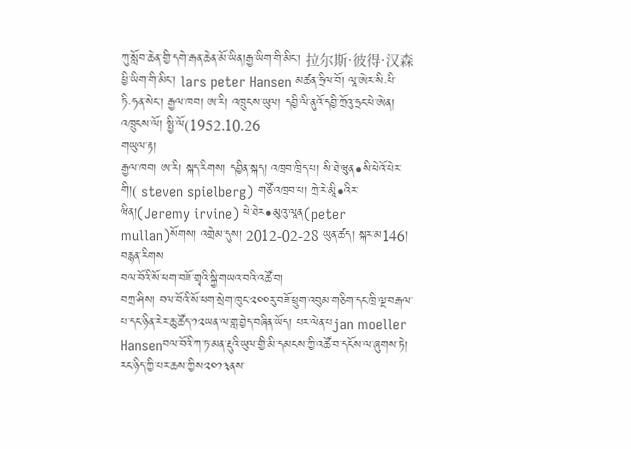ཀུ་སློབ་ཆེན་གྱི་དགེ་རྒན་ཆེན་མོ་ཡིན།རྒྱ་ཡིག་གི་མིང་། 拉尔斯·彼得·汉森 ཕྱི་ཡིག་གི་མིང་། lars peter Hansen མཚན་ཧྲིལ་བོ། ལཱ་ཨེར་སི·པི་ཏི·ཧན་སེང་། རྒྱལ་ཁབ། ཨ་རི། འཁྲུངས་ཡུལ། དབྱི་ལི་ནུའོ་དབྱི་ཀྲོའུ་ཧྲང་ཕེ་ཨེན། འཁྲུངས་ལོ། སྤྱི་ལོ(1952.10.26
གཡུལ་རྟ།
རྒྱལ་ཁབ། ཨ་རི། སྐད་རིགས། དབྱིན་སྐད། འཁྲབ་ཁྲིད་པ། སི་ཐེ་ཝུན•སི་ཕེའོ་པེར་གི།( steven spielberg) གཙོ་འཁྲབ་པ། ཀྲེ་རེ་མཱི•འིར་ཝིན།(Jeremy irvine) ཕེ་ཐེར•མུའུ་ལཱན(peter mullan)སོགས། འགྲེམ་དུས། 2012-02-28 ཡུན་ཚད། སྐར་མ146། བརྙན་རིགས
བལ་བོའི་སོ་ཕག་བཟོ་གྲྭའི་སྐྱི་གཡའ་བའི་འཚོ་བ།
བཀྲ་ཤིས། བལ་བོའི་སོ་ཕག་སྲེག་ཁུང་༢༠༠རུ་བཟོ་ཕྲུག་འབུམ་གཅིག་དང་ཁྲི་ལྔ་བརྒལ་པ་དང་ཉིན་རེར་ཆུ་ཚོད་༡༢ཡན་ལ་གླ་བྱེད་བཞིན་ཡོད། པར་ལེན་པjan moeller Hansenབལ་བོའི་ཀ་ཏ་མན་རྡུའི་ཡུལ་གྱི་མི་དམངས་ཀྱི་འཚོ་བ་དངོས་ལ་ཞུགས་ཏེ། རང་ཉིད་ཀྱི་པར་ཆས་ཀྱིས༢༠༡༣ནས་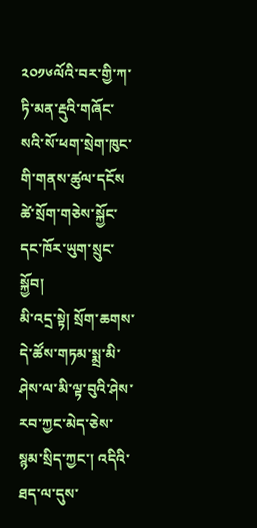༢༠༡༦ལོའི་བར་གྱི་ཀ་ཏི་མན་རྡུའི་གཞོང་སའི་སོ་ཕག་སྲེག་ཁུང་གི་གནས་ཚུལ་དངོས
ཚེ་སྲོག་གཅེས་སྐྱོང་དང་ཁོར་ཡུག་སྲུང་སྐྱོབ།
མི་འདྲ་སྟེ། སྲོག་ཆགས་དེ་ཚོས་གཏམ་སྨྲ་མི་ཤེས་ལ་མི་ལྟ་བུའི་ཤེས་རབ་ཀྱང་མེད་ཅེས་སྙམ་སྲིད་ཀྱང་། འདིའི་ཐད་ལ་དུས་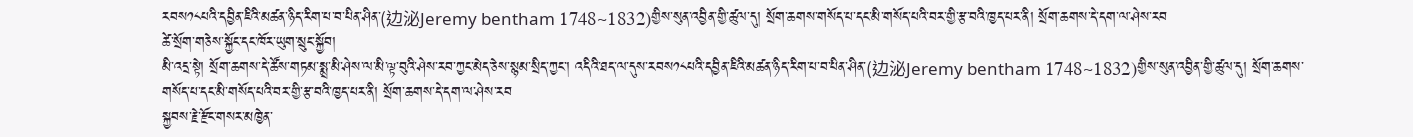རབས༡༨པའི་དབྱིན་ཇིའི་མཚན་ཉིད་རིག་པ་བ་པིན་ཤིན་(边泌Jeremy bentham 1748~1832)གྱིས་སུན་འབྱིན་གྱི་ཚུལ་དུ། སྲོག་ཆགས་གསོད་པ་དང་མི་གསོད་པའི་བར་གྱི་རྩ་བའི་ཁྱད་པར་ནི། སྲོག་ཆགས་དེ་དག་ལ་ཤེས་རབ
ཚེ་སྲོག་གཅེས་སྐྱོང་དང་ཁོར་ཡུག་སྲུང་སྐྱོབ།
མི་འདྲ་སྟེ། སྲོག་ཆགས་དེ་ཚོས་གཏམ་སྨྲ་མི་ཤེས་ལ་མི་ལྟ་བུའི་ཤེས་རབ་ཀྱང་མེད་ཅེས་སྙམ་སྲིད་ཀྱང་། འདིའི་ཐད་ལ་དུས་རབས༡༨པའི་དབྱིན་ཇིའི་མཚན་ཉིད་རིག་པ་བ་པིན་ཤིན་(边泌Jeremy bentham 1748~1832)གྱིས་སུན་འབྱིན་གྱི་ཚུལ་དུ། སྲོག་ཆགས་གསོད་པ་དང་མི་གསོད་པའི་བར་གྱི་རྩ་བའི་ཁྱད་པར་ནི། སྲོག་ཆགས་དེ་དག་ལ་ཤེས་རབ
སྐྱབས་རྗེ་རྫོང་གསར་མཁྱེན་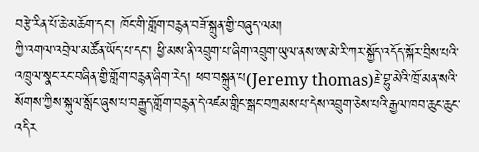བརྩེ་རིན་པོ་ཆེ་མཆོག་དང་། ཁོང་གི་གློག་བརྙན་བཟོ་སྐྲུན་གྱི་བཞུད་ལམ།
ཀྱི་འགལ་འབྲེལ་མཚོན་ཡོད་པ་དང་། ཕྱི་མས་ནི་འབྲུག་པ་ཞིག་འབྲུག་ཡུལ་ནས་ཨ་མེ་རི་ཀར་སྐྱོད་འདོད་སྐོར་བྲིས་པའི་འཁྲུལ་སྣང་རང་བཞིན་གྱི་གློག་བརྙན་ཞིག་རེད། ཕབ་བསྐྲུན་པ(Jeremy thomas)རྗེ་བྷུ་མེའི་ཁྲོ་མན་སའི་སོགས་ཀྱིས་སྐུལ་སློང་ཞུས་པ་བརྒྱུད་གློག་བརྙན་དེ་འཛམ་གླིང་སྒང་བཀྲམས་པ་དེས་འབྲུག་ཅེས་པའི་རྒྱལ་ཁབ་ཆུང་ཆུང་འདིར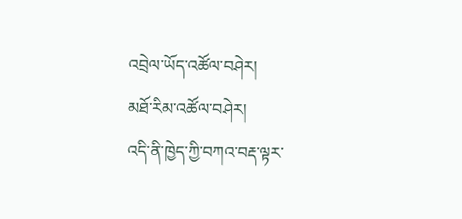འབྲེལ་ཡོད་འཚོལ་བཤེར།
མཐོ་རིམ་འཚོལ་བཤེར།
འདི་ནི་ཁྱེད་ཀྱི་བཀའ་བརྡ་ལྟར་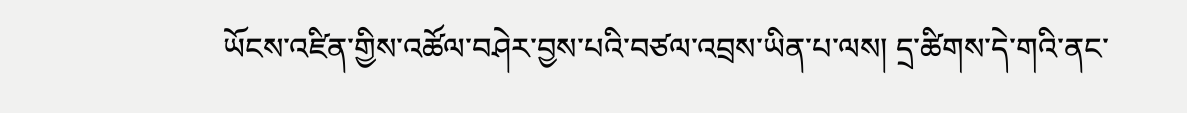ཡོངས་འཛིན་གྱིས་འཚོལ་བཤེར་བྱས་པའི་བཙལ་འབྲས་ཡིན་པ་ལས། དྲ་ཚིགས་དེ་གའི་ནང་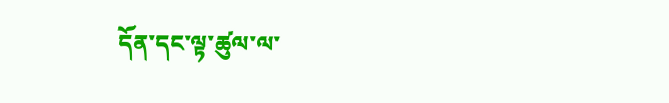དོན་དང་ལྟ་ཚུལ་ལ་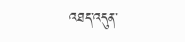འཐད་འདུན་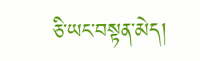ཅི་ཡང་བསྟན་མེད།